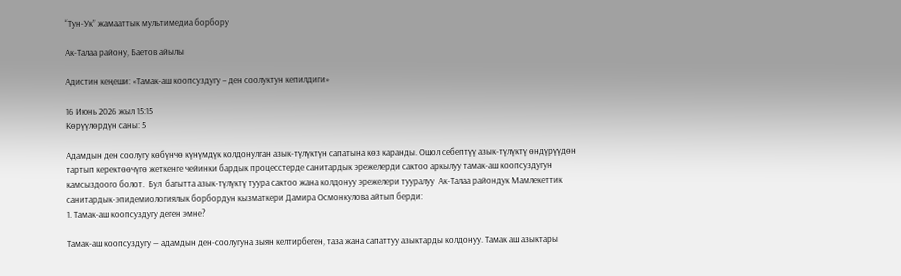“Тун-Ук” жамааттык мультимедиа борбору

Ак-Талаа району, Баетов айылы

Адистин кеңеши: «Тамак-аш коопсуздугу – ден соолуктун кепилдиги»

16 Июнь 2026 жыл 15:15
Көрүүлөрдүн саны: 5

Адамдын ден соолугу көбүнчө күнүмдүк колдонулган азык-түлүктүн сапатына көз каранды. Ошол себептүү азык-түлүктү өндүрүүдөн тартып керектөөчүгө жеткенге чейинки бардык процесстерде санитардык эрежелерди сактоо аркылуу тамак-аш коопсуздугун камсыздоого болот.  Бул  багытта азык-түлүктү туура сактоо жана колдонуу эрежелери тууралуу  Ак-Талаа райондук Мамлекеттик санитардык-эпидемиологиялык борбордун кызматкери Дамира Осмонкулова айтып берди:
1. Тамак-аш коопсуздугу деген эмне?

Тамак-аш коопсуздугу — адамдын ден-соолугуна зыян келтирбеген, таза жана сапаттуу азыктарды колдонуу. Тамак аш азыктары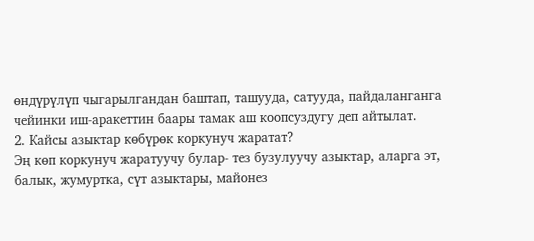өндүрүлүп чыгарылгандан баштап, ташууда, сатууда, пайдаланганга чейинки иш-аракеттин баары тамак аш коопсуздугу деп айтылат.
2. Кайсы азыктар көбүрөк коркунуч жаратат?
Эң көп коркунуч жаратуучу булар- тез бузулуучу азыктар, аларга эт, балык, жумуртка, сүт азыктары, майонез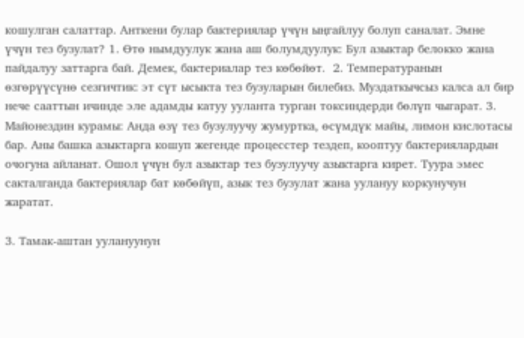кошулган салаттар. Анткени булар бактериялар үчүн ыңгайлуу болуп саналат. Эмне үчүн тез бузулат? 1. Өтө нымдуулук жана аш болумдуулук: Бул азыктар белокко жана пайдалуу заттарга бай. Демек, бактериалар тез көбөйөт.  2. Температуранын өзгөрүүсүнө сезгичтик: эт сүт ысыкта тез бузуларын билебиз. Муздаткычсыз калса ал бир нече сааттын ичинде эле адамды катуу ууланта турган токсиндерди бөлүп чыгарат. 3. Майонездин курамы: Анда өзү тез бузулуучу жумуртка, өсүмдүк майы, лимон кислотасы бар. Аны башка азыктарга кошуп жегенде процесстер тездеп, кооптуу бактериялардын очогуна айланат. Ошол үчүн бул азыктар тез бузулуучу азыктарга кирет. Туура эмес сакталганда бактериялар бат көбөйүп, азык тез бузулат жана уулануу коркунучун жаратат.

3. Тамак-аштан уулануунун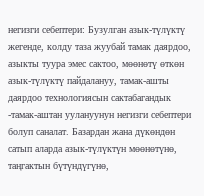негизги себептери: Бузулган азык-түлүктү жегенде, колду таза жуубай тамак даярдоо, азыкты туура эмес сактоо, мөөнөтү өткөн азык-түлүктү пайдалануу, тамак-ашты даярдоо технологиясын сактабагандык -тамак-аштан уулануунун негизги себептери болуп саналат. Базардан жана дүкөндөн сатып аларда азык-түлүктүн мөөнөтүнө, таңгактын бүтүндүгүнө,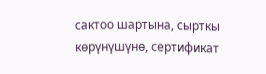сактоо шартына, сырткы көрүнүшүнө, сертификат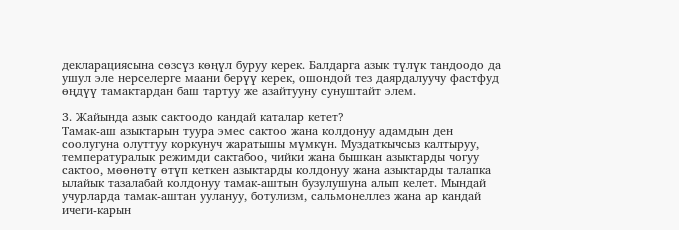декларациясына сөзсүз көңүл буруу керек. Балдарга азык түлүк тандоодо да ушул эле нерселерге маани берүү керек, ошондой тез даярдалуучу фастфуд өңдүү тамактардан баш тартуу же азайтууну сунуштайт элем.

3. Жайында азык сактоодо кандай каталар кетет?
Тамак-аш азыктарын туура эмес сактоо жана колдонуу адамдын ден соолугуна олуттуу коркунуч жаратышы мүмкүн. Муздаткычсыз калтыруу, температуралык режимди сактабоо, чийки жана бышкан азыктарды чогуу сактоо, мөөнөтү өтүп кеткен азыктарды колдонуу жана азыктарды талапка ылайык тазалабай колдонуу тамак-аштын бузулушуна алып келет. Мындай учурларда тамак-аштан уулануу, ботулизм, сальмонеллез жана ар кандай ичеги-карын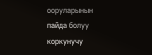ооруларынын пайда болуу коркунучу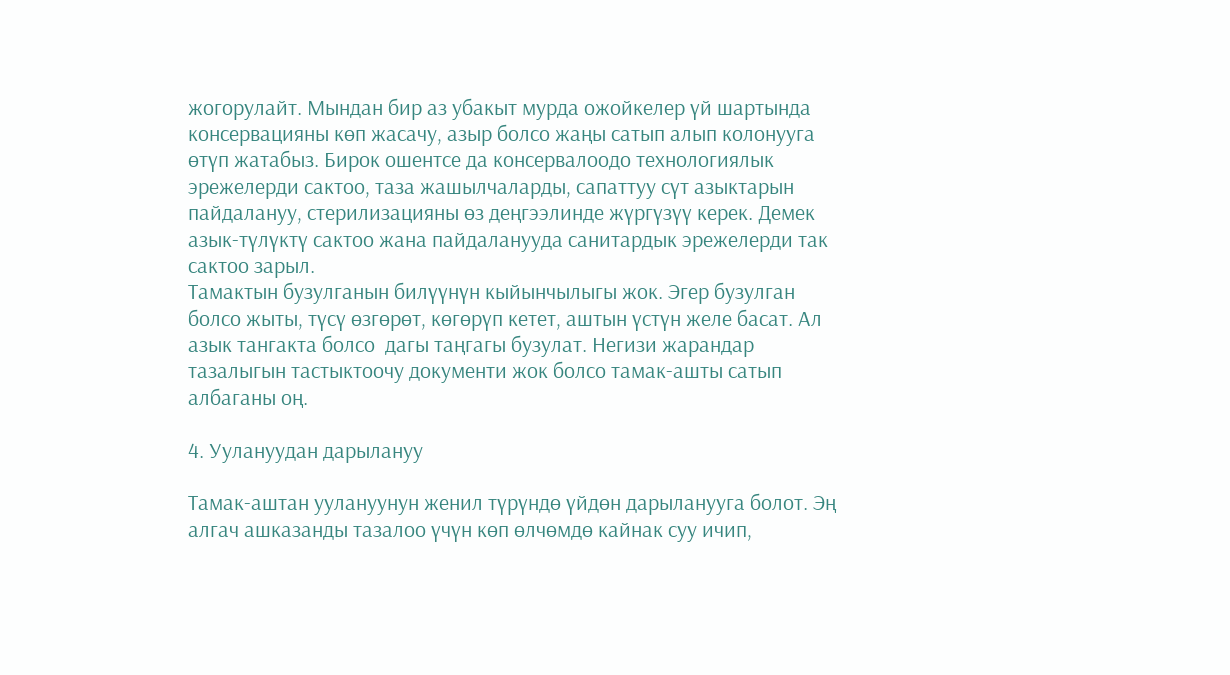жогорулайт. Мындан бир аз убакыт мурда ожойкелер үй шартында консервацияны көп жасачу, азыр болсо жаңы сатып алып колонууга өтүп жатабыз. Бирок ошентсе да консервалоодо технологиялык эрежелерди сактоо, таза жашылчаларды, сапаттуу сүт азыктарын пайдалануу, стерилизацияны өз деңгээлинде жүргүзүү керек. Демек азык-түлүктү сактоо жана пайдаланууда санитардык эрежелерди так сактоо зарыл.
Тамактын бузулганын билүүнүн кыйынчылыгы жок. Эгер бузулган болсо жыты, түсү өзгөрөт, көгөрүп кетет, аштын үстүн желе басат. Ал азык тангакта болсо  дагы таңгагы бузулат. Негизи жарандар тазалыгын тастыктоочу документи жок болсо тамак-ашты сатып албаганы оң.

4. Уулануудан дарылануу

Тамак-аштан уулануунун женил түрүндө үйдөн дарыланууга болот. Эң алгач ашказанды тазалоо үчүн көп өлчөмдө кайнак суу ичип,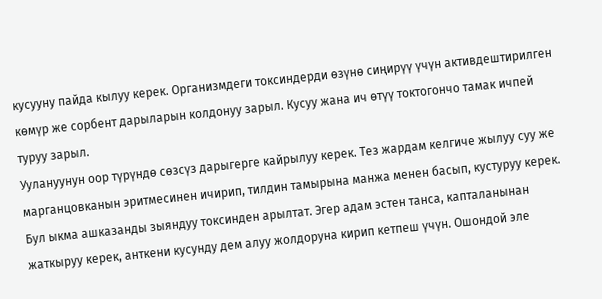кусууну пайда кылуу керек. Организмдеги токсиндерди өзүнө сиңирүү үчүн активдештирилген көмүр же сорбент дарыларын колдонуу зарыл. Кусуу жана ич өтүү токтогончо тамак ичпей туруу зарыл.
Уулануунун оор түрүндө сөзсүз дарыгерге кайрылуу керек. Тез жардам келгиче жылуу суу же марганцовканын эритмесинен ичирип, тилдин тамырына манжа менен басып, кустуруу керек. Бул ыкма ашказанды зыяндуу токсинден арылтат. Эгер адам эстен танса, капталанынан жаткыруу керек, анткени кусунду дем алуу жолдоруна кирип кетпеш үчүн. Ошондой эле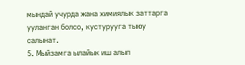мындай учурда жана химиялык заттарга ууланган болсо, кустурууга тыюу салынат.
5. Мыйзамга ылайык иш алып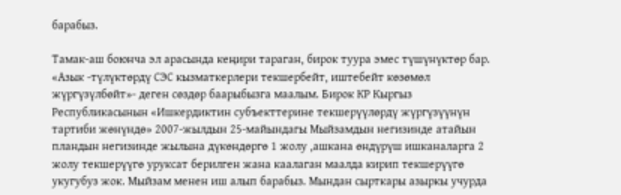барабыз.

Тамак-аш боюнча эл арасында кеңири тараган, бирок туура эмес түшүнүктөр бар. «Азык -түлүктөрдү СЭС кызматкерлери текшербейт, иштебейт көзөмөл жүргүзүлбөйт»- деген сөздөр баарыбызга маалым. Бирок КР Кыргыз Республикасынын «Ишкердиктин субъекттерине текшерүүлөрдү жүргүзүүнүн тартиби жөнүндө» 2007-жылдын 25-майындагы Мыйзамдын негизинде атайын пландын негизинде жылына дүкөндөргө 1 жолу ,ашкана өндүрүш ишканаларга 2 жолу текшерүүгө уруксат берилген жана каалаган маалда кирип текшерүүгө укугубуз жок. Мыйзам менен иш алып барабыз. Мындан сырткары азыркы учурда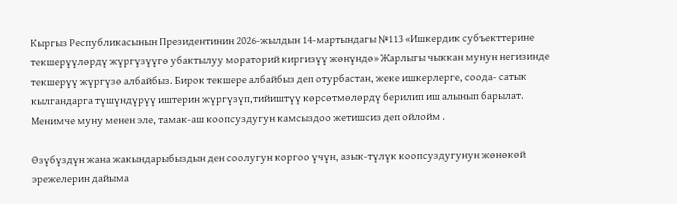Кыргыз Республикасынын Президентинин 2026-жылдын 14-мартындагы №113 «Ишкердик субъекттерине текшерүүлөрдү жүргүзүүгө убактылуу мораторий киргизүү жөнүндө» Жарлыгы чыккан мунун негизинде текшерүү жүргүзө албайбыз. Бирок текшере албайбыз деп отурбастан, жеке ишкерлерге, соода- сатык кылгандарга түшүндүрүү иштерин жүргүзүп,тийиштүү көрсөтмөлөрдү берилип иш алынып барылат. Менимче муну менен эле, тамак-аш коопсуздугун камсыздоо жетишсиз деп ойлойм .

Өзүбүздүн жана жакындарыбыздын ден соолугун коргоо үчүн, азык-түлүк коопсуздугунун жөнөкөй эрежелерин дайыма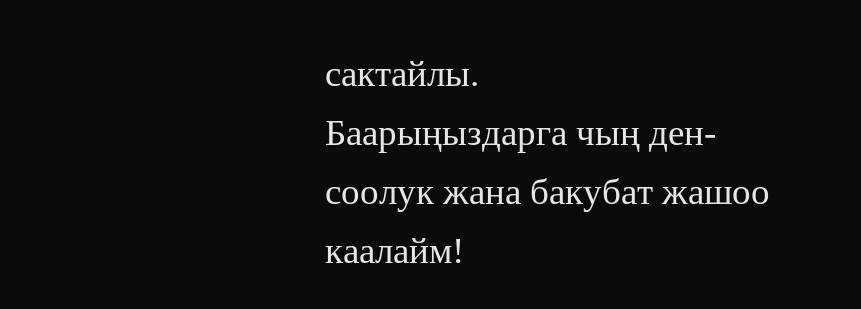сактайлы.
Баарыңыздарга чың ден- соолук жана бакубат жашоо каалайм!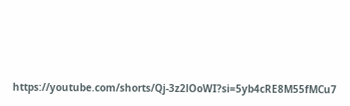https://youtube.com/shorts/Qj-3z2lOoWI?si=5yb4cRE8M55fMCu7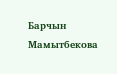Барчын Мамытбекова